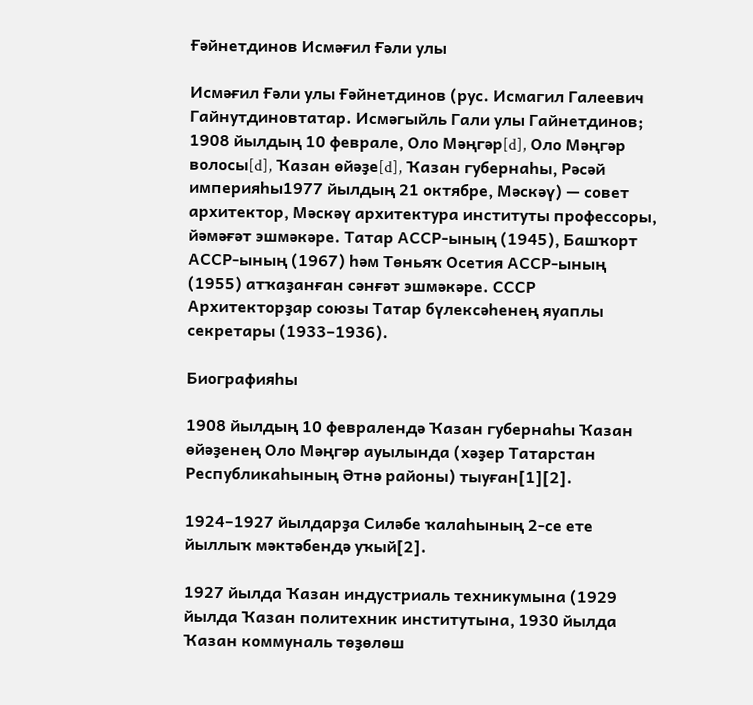Ғәйнетдинов Исмәғил Ғәли улы

Исмәғил Ғәли улы Ғәйнетдинов (рус. Исмагил Галеевич Гайнутдиновтатар. Исмәгыйль Гали улы Гайнетдинов; 1908 йылдың 10 феврале, Оло Мәңгәр[d], Оло Мәңгәр волосы[d], Ҡазан өйәҙе[d], Ҡазан губернаһы, Рәсәй империяһы1977 йылдың 21 октябре, Мәскәү) — совет архитектор, Мәскәү архитектура институты профессоры, йәмәғәт эшмәкәре. Татар АССР-ының (1945), Башҡорт АССР-ының (1967) һәм Төньяҡ Осетия АССР-ының (1955) атҡаҙанған сәнғәт эшмәкәре. СССР Архитекторҙар союзы Татар бүлексәһенең яуаплы секретары (1933–1936).

Биографияһы

1908 йылдың 10 февралендә Ҡазан губернаһы Ҡазан өйәҙенең Оло Мәңгәр ауылында (хәҙер Татарстан Республикаһының Әтнә районы) тыуған[1][2].

1924–1927 йылдарҙа Силәбе ҡалаһының 2-се ете йыллыҡ мәктәбендә уҡый[2].

1927 йылда Ҡазан индустриаль техникумына (1929 йылда Ҡазан политехник институтына, 1930 йылда Ҡазан коммуналь төҙөлөш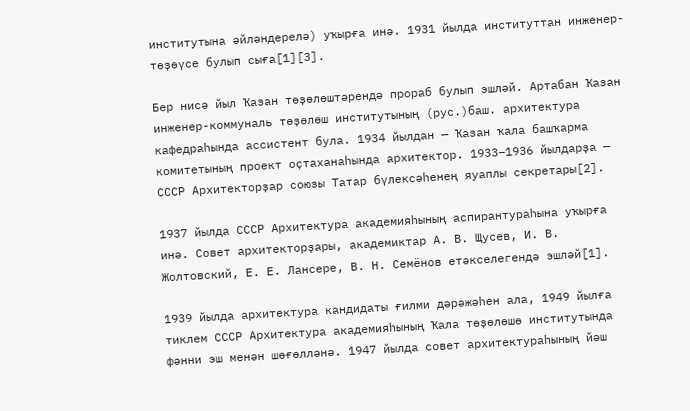институтына әйләндерелә) уҡырға инә. 1931 йылда институттан инженер-төҙөүсе булып сыға[1][3].

Бер нисә йыл Ҡазан төҙөлөштәрендә прораб булып эшләй. Артабан Ҡазан инженер-коммуналь төҙөлөш институтының (рус.)баш. архитектура кафедраһында ассистент була. 1934 йылдан — Ҡазан ҡала башҡарма комитетының проект оҫтаханаһында архитектор. 1933–1936 йылдарҙа — СССР Архитекторҙар союзы Татар бүлексәһенең яуаплы секретары[2].

1937 йылда СССР Архитектура академияһының аспирантураһына уҡырға инә. Совет архитекторҙары, академиктар А. В. Щусев, И. В. Жолтовский, Е. Е. Лансере, В. Н. Семёнов етәкселегендә эшләй[1].

1939 йылда архитектура кандидаты ғилми дәрәжәһен ала, 1949 йылға тиклем СССР Архитектура академияһының Ҡала төҙөлөшө институтында фәнни эш менән шөғөлләнә. 1947 йылда совет архитектураһының йәш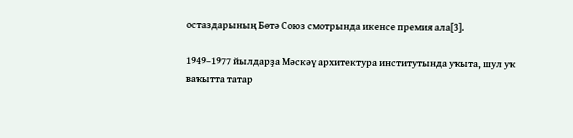остаздарының Бөтә Союз смотрында икенсе премия ала[3].

1949–1977 йылдарҙа Мәскәү архитектура институтында уҡыта, шул уҡ ваҡытта татар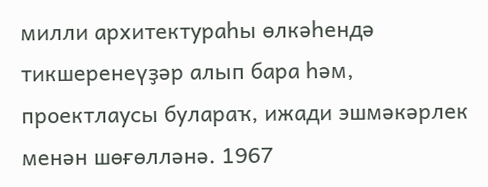милли архитектураһы өлкәһендә тикшеренеүҙәр алып бара һәм, проектлаусы булараҡ, ижади эшмәкәрлек менән шөғөлләнә. 1967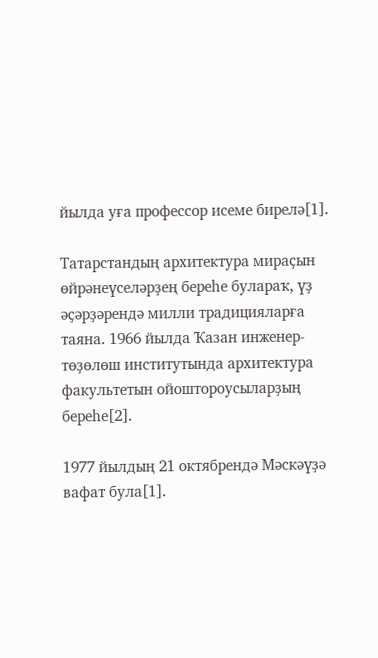йылда уға профессор исеме бирелә[1].

Татарстандың архитектура мираҫын өйрәнеүселәрҙең береһе булараҡ, үҙ әҫәрҙәрендә милли традицияларға таяна. 1966 йылда Ҡазан инженер-төҙөлөш институтында архитектура факультетын ойоштороусыларҙың береһе[2].

1977 йылдың 21 октябрендә Мәскәүҙә вафат була[1].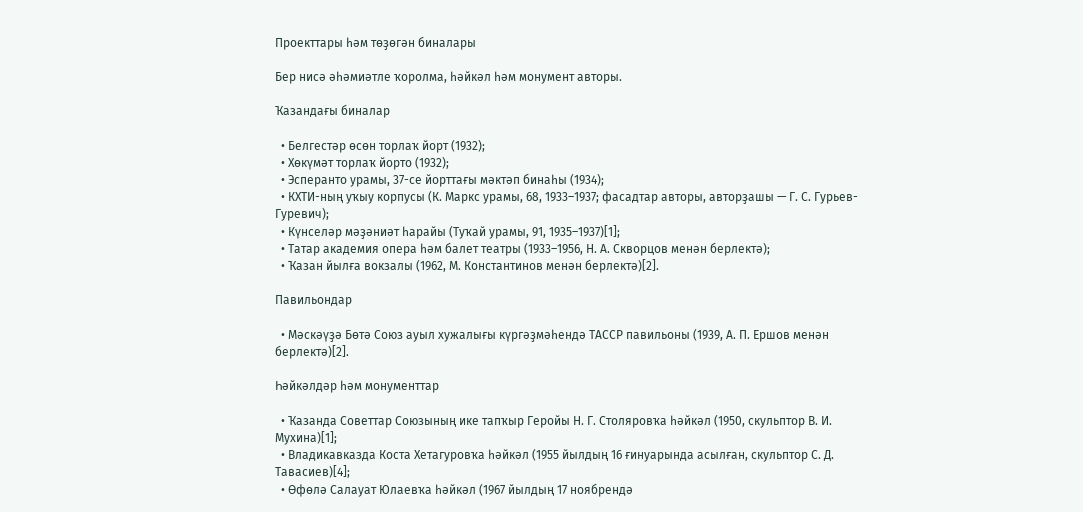Проекттары һәм төҙөгән биналары

Бер нисә әһәмиәтле ҡоролма, һәйкәл һәм монумент авторы.

Ҡазандағы биналар

  • Белгестәр өсөн торлаҡ йорт (1932);
  • Хөкүмәт торлаҡ йорто (1932);
  • Эсперанто урамы, 37-се йорттағы мәктәп бинаһы (1934);
  • КХТИ-ның уҡыу корпусы (К. Маркс урамы, 68, 1933–1937; фасадтар авторы, авторҙашы — Г. С. Гурьев-Гуревич);
  • Күнселәр мәҙәниәт һарайы (Туҡай урамы, 91, 1935–1937)[1];
  • Татар академия опера һәм балет театры (1933–1956, Н. А. Скворцов менән берлектә);
  • Ҡазан йылға вокзалы (1962, М. Константинов менән берлектә)[2].

Павильондар

  • Мәскәүҙә Бөтә Союз ауыл хужалығы күргәҙмәһендә ТАССР павильоны (1939, А. П. Ершов менән берлектә)[2].

Һәйкәлдәр һәм монументтар

  • Ҡазанда Советтар Союзының ике тапҡыр Геройы Н. Г. Столяровҡа һәйкәл (1950, скульптор В. И. Мухина)[1];
  • Владикавказда Коста Хетагуровҡа һәйкәл (1955 йылдың 16 ғинуарында асылған, скульптор С. Д. Тавасиев)[4];
  • Өфөлә Салауат Юлаевҡа һәйкәл (1967 йылдың 17 ноябрендә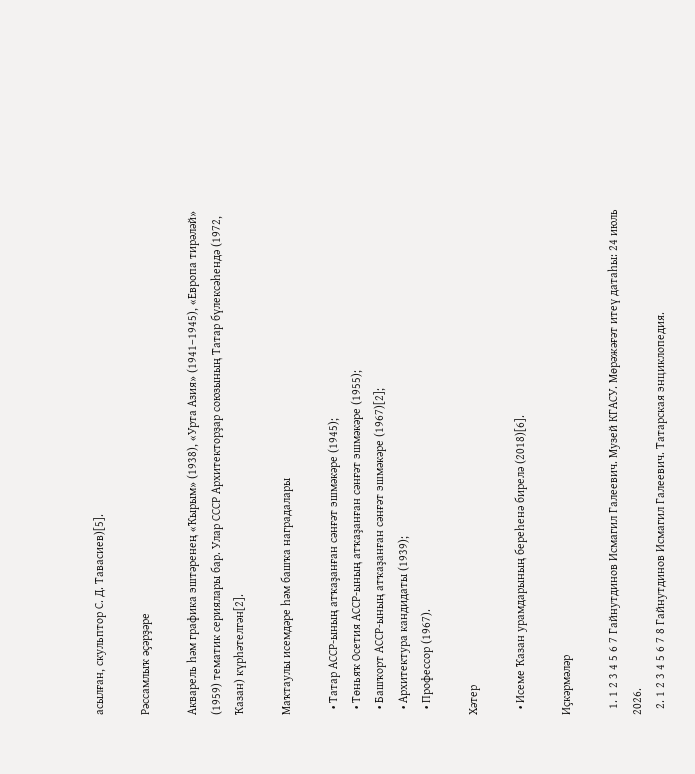асылған, скульптор С. Д. Тавасиев)[5].

Рәссамлыҡ әҫәрҙәре

Акварель һәм графика эштәренең «Ҡырым» (1938), «Урта Азия» (1941–1945), «Европа тирәләй» (1959) тематик сериялары бар. Улар СССР Архитекторҙар союзының Татар бүлексәһендә (1972, Ҡазан) күрһәтелгән[2].

Маҡтаулы исемдәре һәм башҡа наградалары

  • Татар АССР-ының атҡаҙанған сәнғәт эшмәкәре (1945);
  • Төньяҡ Осетия АССР-ының атҡаҙанған сәнғәт эшмәкәре (1955);
  • Башҡорт АССР-ының атҡаҙанған сәнғәт эшмәкәре (1967)[2];
  • Архитектура кандидаты (1939);
  • Профессор (1967).

Хәтер

  • Исеме Ҡазан урамдарының береһенә бирелә (2018)[6].

Иҫкәрмәләр

  1. 1 2 3 4 5 6 7 Гайнутдинов Исмагил Галеевич. Музей КГАСУ. Мөрәжәғәт итеү датаһы: 24 июль 2026.
  2. 1 2 3 4 5 6 7 8 Гайнутдинов Исмагил Галеевич. Татарская энциклопедия.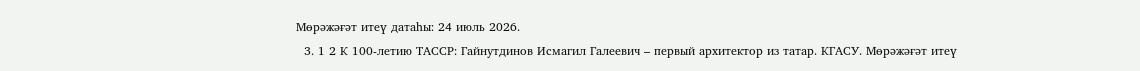Мөрәжәғәт итеү датаһы: 24 июль 2026.
  3. 1 2 К 100-летию ТАССР: Гайнутдинов Исмагил Галеевич – первый архитектор из татар. КГАСУ. Мөрәжәғәт итеү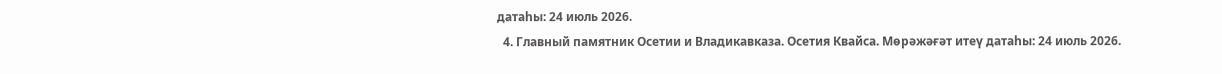датаһы: 24 июль 2026.
  4. Главный памятник Осетии и Владикавказа. Осетия Квайса. Мөрәжәғәт итеү датаһы: 24 июль 2026.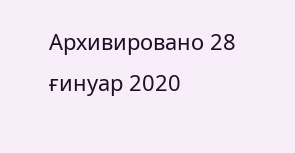Архивировано 28 ғинуар 2020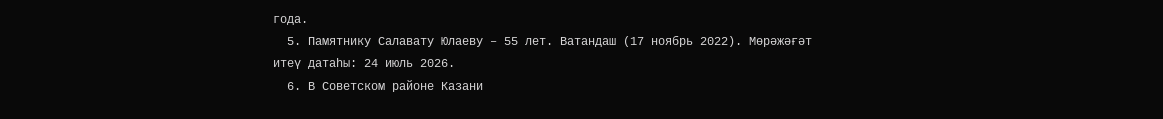года.
  5. Памятнику Салавату Юлаеву – 55 лет. Ватандаш (17 ноябрь 2022). Мөрәжәғәт итеү датаһы: 24 июль 2026.
  6. В Советском районе Казани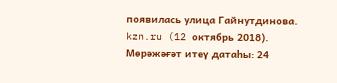появилась улица Гайнутдинова. kzn.ru (12 октябрь 2018). Мөрәжәғәт итеү датаһы: 24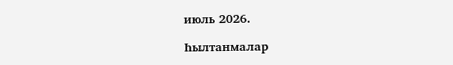июль 2026.

Һылтанмалар